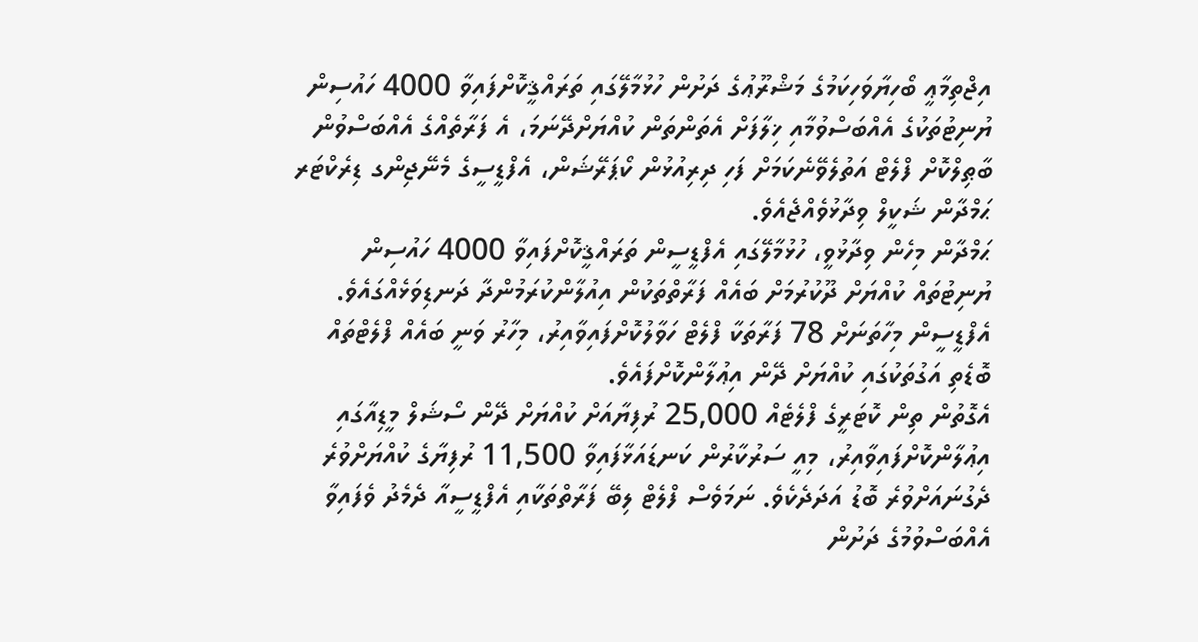އިޖްތިމާޢީ ބޯހިޔާވަހިކަމުގެ މަޝްރޫޢުގެ ދަށުން ހުޅުމާލޭގައި ތަރައްޤީކޮށްފައިވާ 4000 ހައުސިން ޔުނިޓުތަކުގެ އެއްބަސްވުމާއި ޚިލާފަށް އެތަންތަން ކުއްޔަށްދޭނަމަ، އެ ފަރާތެއްގެ އެއްބަސްވުން ބާޠިލްކޮށް ފްލެޓް އަތުލެވޭނެކަމަށް ފަހި ދިރިއުޅުން ކޯޕަރޭޝަން، އެފްޑީސީގެ މެނޭޖިންގ ޑިރެކްޓަރ ޙަމްދާން ޝަކީލް ވިދާޅުވެއްޖެއެވެ.
ޙަމްދާން މިހެން ވިދާޅުވީ، ހުޅުމާލޭގައި އެފްޑީސީން ތަރައްޤީކޮށްފައިވާ 4000 ހައުސިން ޔުނިޓުތައް ކުއްޔަށް ދޫކުރުމަށް ބައެއް ފަރާތްތަކުން އިއުލާންކުރަމުންދާ ދަނޑިވަޅެއްގައެވެ.
އެފްޑީސީން މިހާތަނަށް 78 ފަރާތަކާ ފްލެޓް ހަވާލުކޮށްފައިވާއިރު، މިހާރު ވަނީ ބައެއް ފްލެޓްތައް ބޮޑެތި އަގުތަކުގައި ކުއްޔަށް ދޭން އިޢުލާންކޮށްފައެވެ.
އެގޮތުން ތިން ކޮޓަރީގެ ފްލެޓެއް 25,000 ރުފިޔާއަށް ކުއްޔަށް ދޭން ސޯޝަލް މީޑިއާގައި އިޢުލާންކޮށްފައިވާއިރު، މިއީ ސަރުކާރުން ކަނޑައަޅާފައިވާ 11,500 ރުފިޔާގެ ކުއްޔަށްވުރެ ދެގުނައަށްވުރެ ބޮޑު އަދަދެކެވެ. ނަމަވެސް ފްލެޓް ލިބޭ ފަރާތްތަކާއި އެފްޑީސީއާ ދެމެދު ވެފައިވާ އެއްބަސްވުމުގެ ދަށުން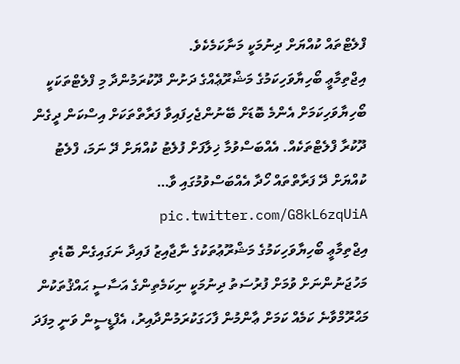ފްލެޓްތައް ކުއްޔަށް ދިނުމަކީ މަނާކަމެކެވެ.
އިޖްތިމާޢީ ބޯހިޔާވަހިކަމުގެ މަޝްރޫޢެއްގެ ދަށުން ދޫކުރަމުންދާ މި ފްލެޓްތަކަކީ ބޯހިޔާވަހިކަމަށް އެންމެ ބޮޑަށް ބޭނުންޖެހިފައިވާ ފަރާތްތަކަށް އިސްކަން ދީގެން ދޫކުރާ ފްލެޓްތަކެއް. އެއްބަސްވުމާ ޚިލާފަށް ފުލެޓު ކުއްޔަށް ދޭ ނަމަ، ފްލެޓު ކުއްޔަށް ދޭ ފަރާތްތައް ހޯދާ އެއްބަސްވުމުގައި ވާ… pic.twitter.com/G8kL6zqUiA
އިޖްތިމާޢީ ބޯހިޔާވަހިކަމުގެ މަޝްރޫޢުތަކުގެ ނާޖާއިޒު ފައިދާ ނަގައިގެން ބޮޑެތި މަހުޖަނުންނަށް ވުމަށް ފުރުސަތު ދިނުމަކީ ނިކަމެތިންގެ އަސާސީ ޙައްޤުތަކުން މަޙްރޫމްވާނެ ކަމެއް ކަމަށް ޢާންމުން ފާހަގަކުރަމުންދާއިރު، އެފްޑީސީން ވަނީ މިފަދަ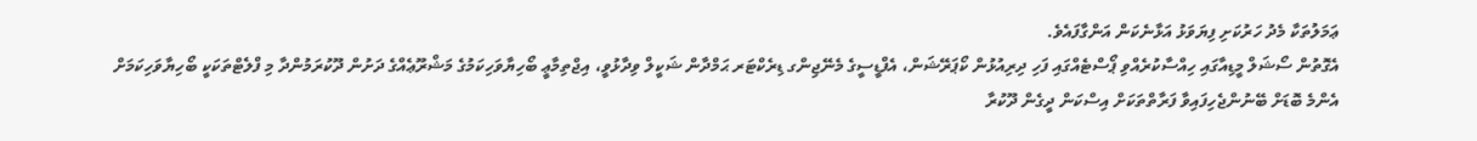ޢަމަލުތަކާ މެދު ހަރުކަށި ފިޔަވަޅު އަޅާނެކަން އަންގާފައެވެ.
އެގޮތުން ސޯޝަލް މީޑިއާގައި ހިއްސާކުރެއްވި ޕޯސްޓެއްގައި ފަހި ދިރިއުޅުން ކޯޕަރޭޝަން، އެފްޑީސީގެ މެނޭޖިންގ ޑިރެކްޓަރ ޙަމްދާން ޝަކީލް ވިދާޅުވީ، އިޖްތިމާޢީ ބޯހިޔާވަހިކަމުގެ މަޝްރޫޢެއްގެ ދަށުން ދޫކުރަމުންދާ މި ފްލެޓްތަކަކީ ބޯހިޔާވަހިކަމަށް އެންމެ ބޮޑަށް ބޭނުންޖެހިފައިވާ ފަރާތްތަކަށް އިސްކަން ދީގެން ދޫކުރާ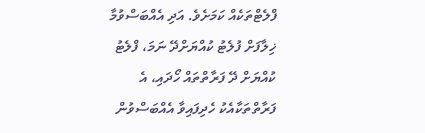ފްލެޓްތަކެއް ކަމަށެވެ. އަދި އެއްބަސްވުމާ ޚިލާފަށް ފުލެޓު ކުއްޔަށްދޭ ނަމަ، ފްލެޓު ކުއްޔަށް ދޭ ފަރާތްތައް ހޯދައި، އެ ފަރާތްތަކާއެކު ހެދިފައިވާ އެއްބަސްވުން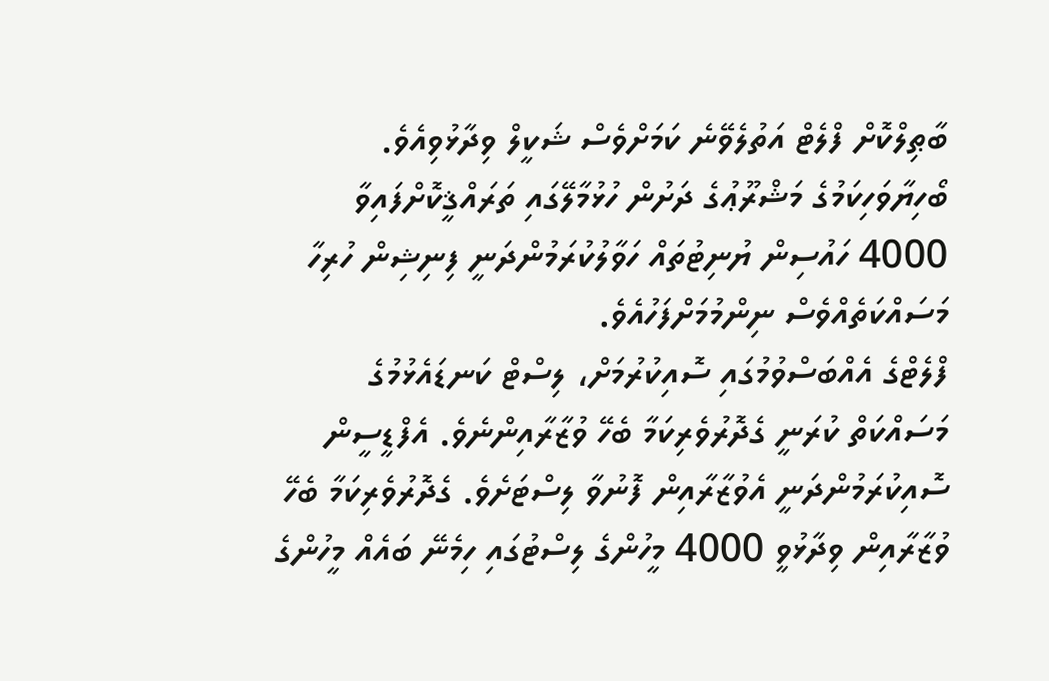ބާޠިލްކޮށް ފްލެޓް އަތުލެވޭނެ ކަމަށްވެސް ޝަކީލް ވިދާޅުވިއެވެ.
ބޯހިޔާވަހިކަމުގެ މަޝްރޫޢުގެ ދަށުން ހުޅުމާލޭގައި ތަރައްޤީކޮށްފައިވާ 4000 ހައުސިން ޔުނިޓުތައް ހަވާލުކުރަމުންދަނީ ފިނިޝިން ހުރިހާ މަސައްކަތެއްވެސް ނިންމުމަށްފަހުއެވެ.
ފްލެޓްގެ އެއްބަސްވުމުގައި ސޮއިކުރުމަށް، ލިސްޓް ކަނޑައެޅުމުގެ މަސައްކަތް ކުރަނީ ގެދޮރުވެރިކަމާ ބެހޭ ވުޒާރާއިންނެވެ. އެފްޑީސީން ސޮއިކުރަމުންދަނީ އެވުޒާރާއިން ފޮނުވާ ލިސްޓަށެވެ. ގެދޮރުވެރިކަމާ ބެހޭ ވުޒާރާއިން ވިދާޅުވީ 4000 މީހުންގެ ލިސްޓުގައި ހިމެނޭ ބައެއް މީހުންގެ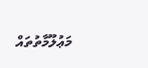މަޢުލޫމާތުތައް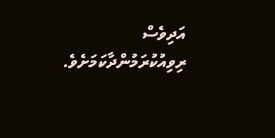އަދިވެސް ރިވިއުކުރަމުންދާކަމަށެވެ.